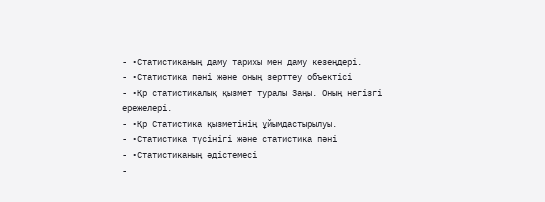- •Статистиканың даму тарихы мен даму кезеңдері.
- •Статистика пәні және оның зерттеу объектісі
- •Қр статистикалық қызмет туралы Заңы. Оның негізгі ережелері.
- •Қр Статистика қызметінің ұйымдастырылуы.
- •Статистика түсінігі және статистика пәні
- •Статистиканың әдістемесі
-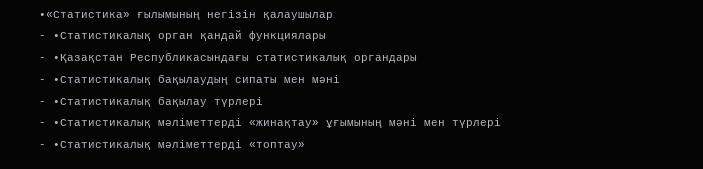•«Статистика» ғылымының негізін қалаушылар
- •Статистикалық орган қандай функциялары
- •Қазақстан Республикасындағы статистикалық органдары
- •Статистикалық бақылаудың сипаты мен мәні
- •Статистикалық бақылау түрлері
- •Статистикалық мәліметтерді «жинақтау» ұғымының мәні мен түрлері
- •Статистикалық мәліметтерді «топтау»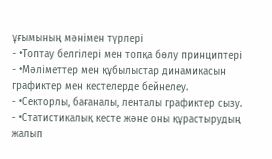ұғымының мәнімен түрлері
- •Топтау белгілері мен топқа бөлу принциптері
- •Мәліметтер мен құбылыстар динамикасын графиктер мен кестелерде бейнелеу.
- •Секторлы, бағаналы, ленталы графиктер сызу.
- •Статистикалық кесте және оны құрастырудың жалып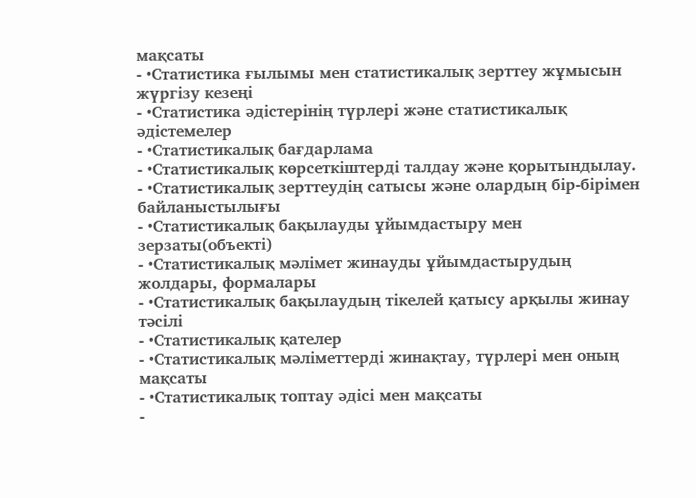мақсаты
- •Статистика ғылымы мен статистикалық зерттеу жұмысын жүргізу кезеңі
- •Статистика әдістерінің түрлері және статистикалық әдістемелер
- •Статистикалық бағдарлама
- •Статистикалық көрсеткіштерді талдау және қорытындылау.
- •Статистикалық зерттеудің сатысы және олардың бір-бірімен байланыстылығы
- •Статистикалық бақылауды ұйымдастыру мен зерзаты(объекті)
- •Статистикалық мәлімет жинауды ұйымдастырудың жолдары, формалары
- •Статистикалық бақылаудың тікелей қатысу арқылы жинау тәсілі
- •Статистикалық қателер
- •Статистикалық мәліметтерді жинақтау, түрлері мен оның мақсаты
- •Статистикалық топтау әдісі мен мақсаты
-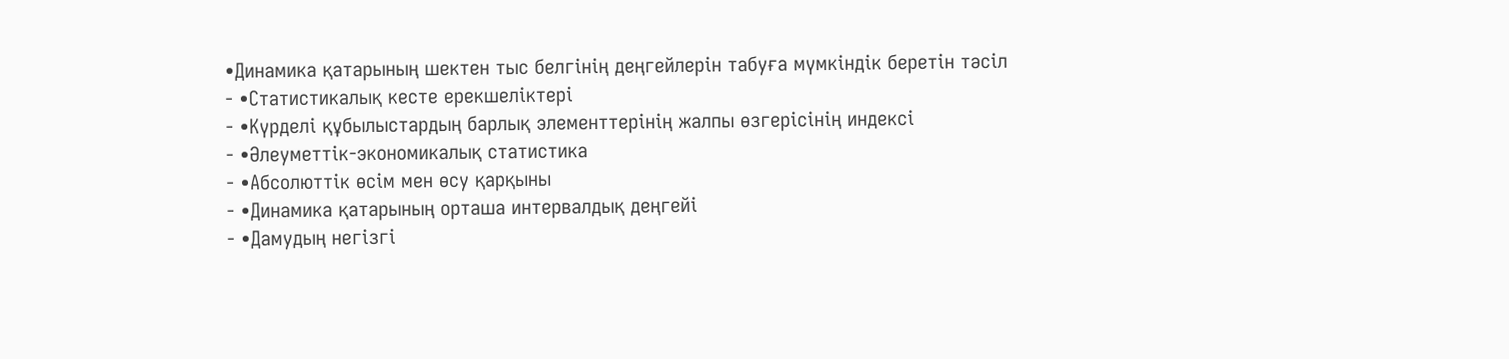•Динамика қатарының шектен тыс белгінің деңгейлерін табуға мүмкіндік беретін тәсіл
- •Статистикалық кесте ерекшеліктері
- •Күрделі құбылыстардың барлық элементтерінің жалпы өзгерісінің индексі
- •Әлеуметтік-экономикалық статистика
- •Абсолюттік өсім мен өсу қарқыны
- •Динамика қатарының орташа интервалдық деңгейі
- •Дамудың негізгі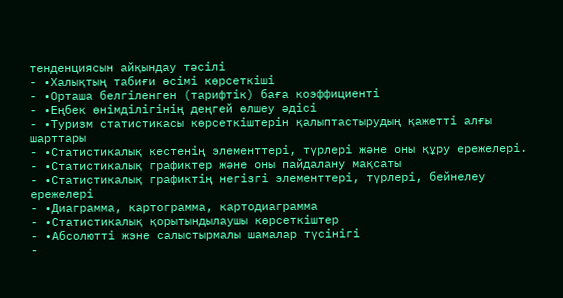тенденциясын айқындау тәсілі
- •Халықтың табиғи өсімі көрсеткіші
- •Орташа белгіленген (тарифтік) баға коэффициенті
- •Еңбек өнімділігінің деңгей өлшеу әдісі
- •Туризм статистикасы көрсеткіштерін қалыптастырудың қажетті алғы шарттары
- •Статистикалық кестенің элементтері, түрлері және оны құру ережелері.
- •Статистикалық графиктер және оны пайдалану мақсаты
- •Статистикалық графиктің негізгі элементтері, түрлері, бейнелеу ережелері
- •Диаграмма, картограмма, картодиаграмма
- •Статистикалық қорытындылаушы көрсеткіштер
- •Абсолютті жэне салыстырмалы шамалар түсінігі
-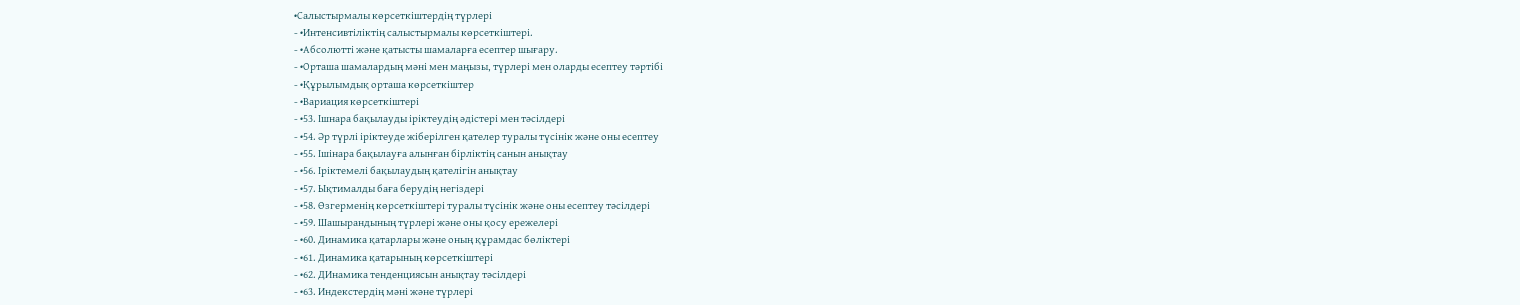•Салыстырмалы көрсеткіштердің түрлері
- •Интенсивтіліктің салыстырмалы көрсеткіштері.
- •Абсолютті және қатысты шамаларға есептер шығару.
- •Орташа шамалардың мәні мен маңызы, түрлері мен оларды есептеу тәртібі
- •Құрылымдық орташа көрсеткіштер
- •Вариация көрсеткіштері
- •53. Ішнара бақылауды іріктеудің әдістері мен тәсілдері
- •54. Әр түрлі іріктеуде жіберілген қателер туралы түсінік және оны есептеу
- •55. Ішінара бақылауға алынған бірліктің санын анықтау
- •56. Іріктемелі бақылаудың қателігін анықтау
- •57. Ықтималды баға берудің негіздері
- •58. Өзгерменің көрсеткіштері туралы түсінік және оны есептеу тәсілдері
- •59. Шашырандының түрлері және оны қосу ережелері
- •60. Динамика қатарлары және оның құрамдас бөліктері
- •61. Динамика қатарының көрсеткіштері
- •62. ДИнамика тенденциясын анықтау тәсілдері
- •63. Индекстердің мәні және түрлері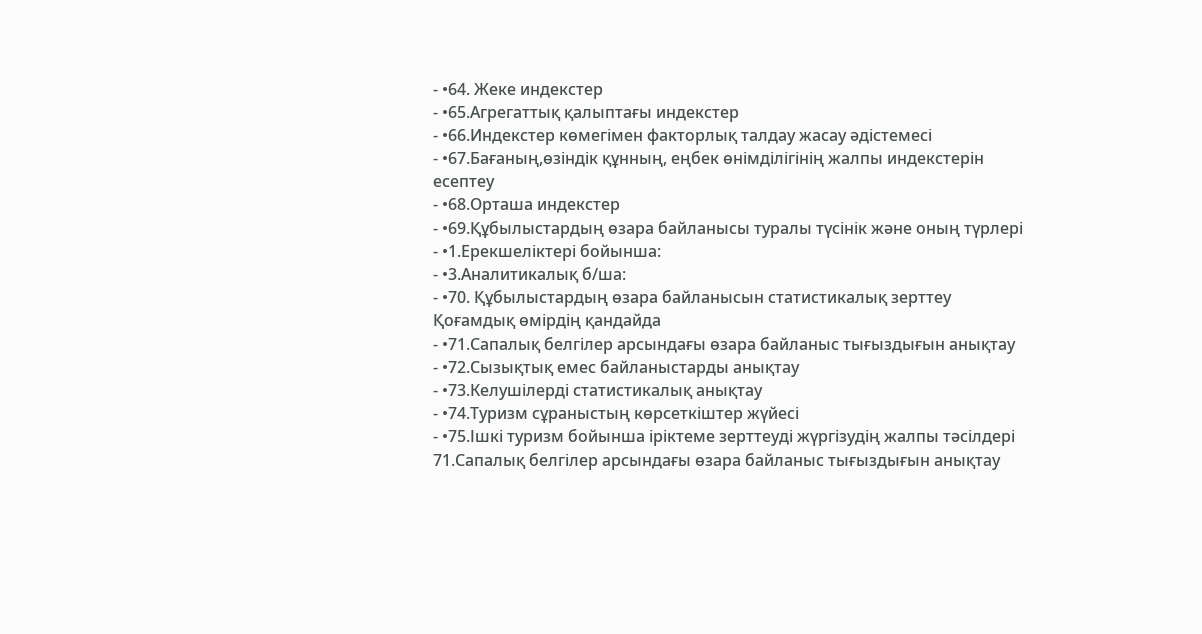- •64. Жеке индекстер
- •65.Агрегаттық қалыптағы индекстер
- •66.Индекстер көмегімен факторлық талдау жасау әдістемесі
- •67.Бағаның,өзіндік құнның, еңбек өнімділігінің жалпы индекстерін есептеу
- •68.Орташа индекстер
- •69.Құбылыстардың өзара байланысы туралы түсінік және оның түрлері
- •1.Ерекшеліктері бойынша:
- •3.Аналитикалық б/ша:
- •70. Құбылыстардың өзара байланысын статистикалық зерттеу Қоғамдық өмірдің қандайда
- •71.Сапалық белгілер арсындағы өзара байланыс тығыздығын анықтау
- •72.Сызықтық емес байланыстарды анықтау
- •73.Келушілерді статистикалық анықтау
- •74.Туризм сұраныстың көрсеткіштер жүйесі
- •75.Ішкі туризм бойынша іріктеме зерттеуді жүргізудің жалпы тәсілдері
71.Сапалық белгілер арсындағы өзара байланыс тығыздығын анықтау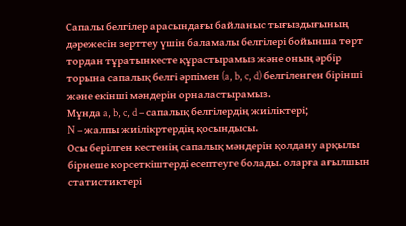Сапалы белгілер арасындағы байланыс тығыздығының дәрежесін зерттеу үшін баламалы белгілері бойынша төрт тордан тұратынкесте құрастырамыз және оның әрбір торына сапалық белгі әрпімен (a, b, c, d) белгіленген бірінші және екінші мәндерін орналастырамыз.
Мұнда a, b, c, d – сапалық белгілердің жиіліктері;
N – жалпы жиілікртердің қосындысы.
Осы берілген кестенің сапалық мәндерін қолдану арқылы бірнеше корсеткіштерді есептеуге болады. оларға ағылшын статистиктері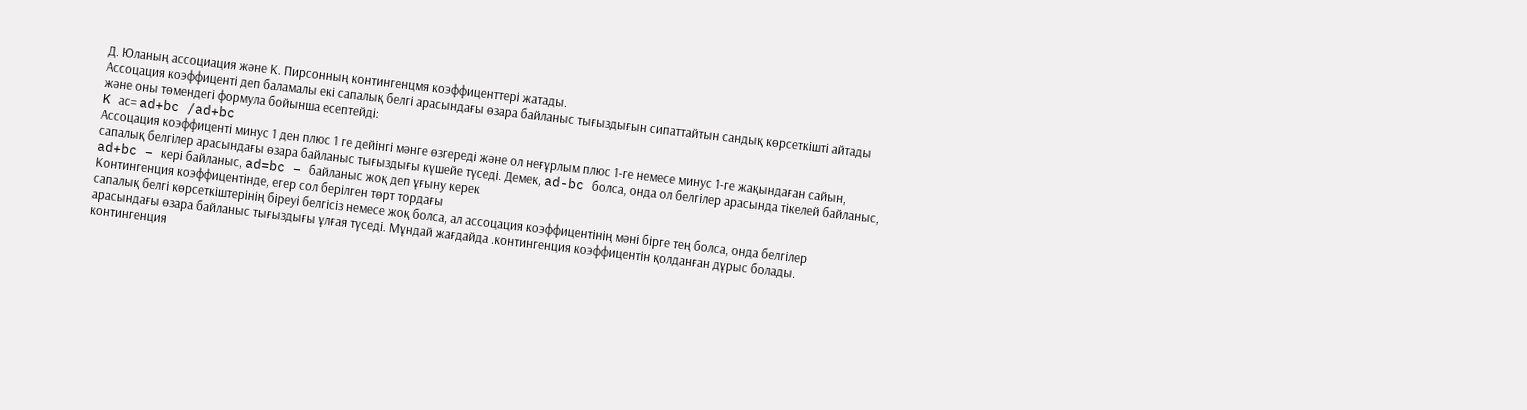Д. Юланың ассоциация және К. Пирсонның контингенцмя коэффиценттері жатады.
Ассоцация коэффиценті деп баламалы екі сапалық белгі арасындағы өзара байланыс тығыздығын сипаттайтын сандық көрсеткішті айтады және оны төмендегі формула бойынша есептейді:
K ас= ad+bc /ad+bc
Ассоцация коэффиценті минус 1 ден плюс 1 ге дейінгі мәнге өзгереді және ол неғұрлым плюс 1-ге немесе минус 1-ге жақындаған сайын, сапалық белгілер арасындағы өзара байланыс тығыздығы күшейе түседі. Демек, ad-bc болса, онда ол белгілер арасында тікелей байланыс, ad+bc – кері байланыс, ad=bc – байланыс жоқ деп ұғыну керек
Контингенция коэффицентінде, егер сол берілген төрт тордағы
сапалық белгі көрсеткіштерінің біреуі белгісіз немесе жоқ болса, ал ассоцация коэффицентінің мәні бірге тең болса, онда белгілер арасындағы өзара байланыс тығыздығы ұлғая түседі. Мұндай жағдайда .контингенция коэффицентін қолданған дұрыс болады. контингенция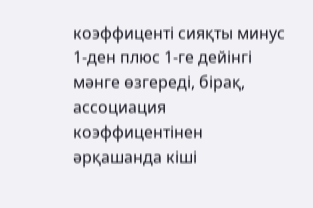коэффиценті сияқты минус 1-ден плюс 1-ге дейінгі мәнге өзгереді, бірақ, ассоциация коэффицентінен әрқашанда кіші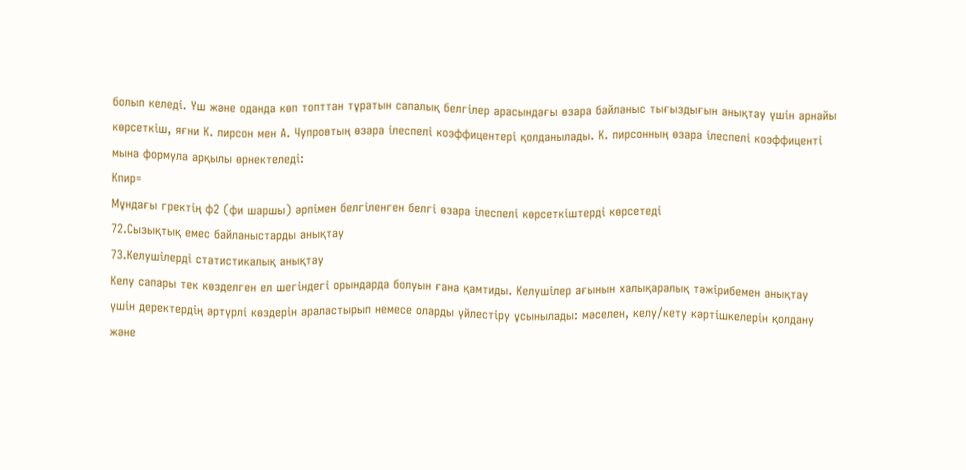болып келеді. Үш және оданда көп топттан тұратын сапалық белгілер арасындағы өзара байланыс тығыздығын анықтау үшін арнайы көрсеткіш, яғни К. пирсон мен А. Чупровтың өзара ілеспелі коэффицентері қолданылады. К. пирсонның өзара ілеспелі коэффиценті мына формула арқылы өрнектеледі:
Кпир=
Мұндағы гректің ф2 (фи шаршы) әрпімен белгіленген белгі өзара ілеспелі көрсеткіштерді көрсетеді
72.Сызықтық емес байланыстарды анықтау
73.Келушілерді статистикалық анықтау
Келу сапары тек көзделген ел шегіндегі орындарда болуын ғана қамтиды. Келушілер ағынын халықаралық тәжірибемен анықтау үшін деректердің әртүрлі көздерін араластырып немесе оларды үйлестіру ұсынылады: мәселен, келу/кету кәртішкелерін қолдану және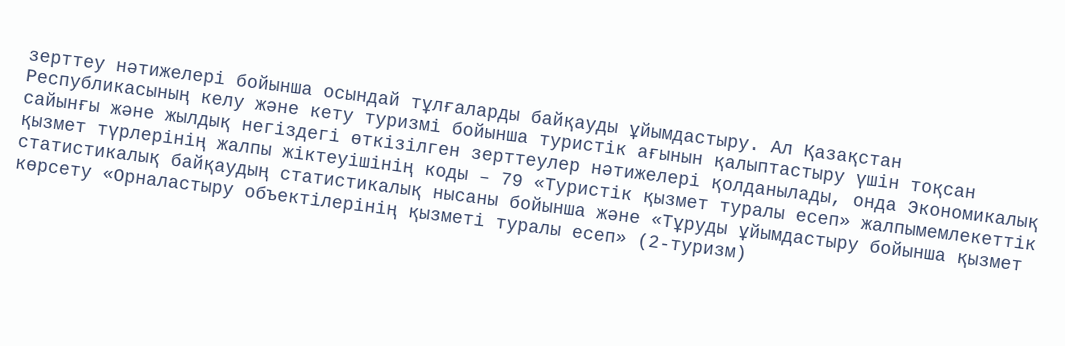зерттеу нәтижелері бойынша осындай тұлғаларды байқауды ұйымдастыру. Ал Қазақстан Республикасының келу және кету туризмі бойынша туристік ағынын қалыптастыру үшін тоқсан сайынғы және жылдық негіздегі өткізілген зерттеулер нәтижелері қолданылады, онда Экономикалық қызмет түрлерінің жалпы жіктеуішінің коды – 79 «Туристік қызмет туралы есеп» жалпымемлекеттік статистикалық байқаудың статистикалық нысаны бойынша және «Тұруды ұйымдастыру бойынша қызмет көрсету «Орналастыру объектілерінің қызметі туралы есеп» (2-туризм)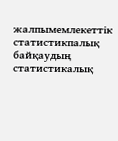жалпымемлекеттік статистикпалық байқаудың статистикалық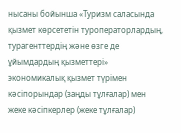нысаны бойынша «Туризм саласында қызмет көрсететін туроператорлардың, турагенттердің және өзге де ұйымдардың қызметтері» экономикалық қызмет түрімен кәсіпорындар (заңды тұлғалар) мен жеке кәсіпкерлер (жеке тұлғалар)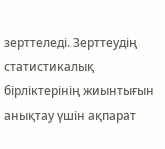зерттеледі. Зерттеудің статистикалық бірліктерінің жиынтығын анықтау үшін ақпарат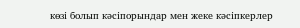көзі болып кәсіпорындар мен жеке кәсіпкерлер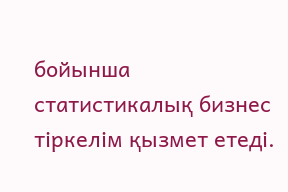бойынша статистикалық бизнес тіркелім қызмет етеді.